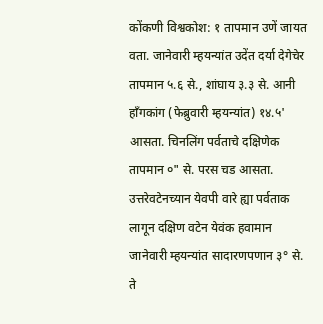कोंकणी विश्वकोश: १ तापमान उणें जायत वता. जानेवारी म्हयन्यांत उदेंत दर्या देगेचेर तापमान ५.६ से., शांघाय ३.३ से. आनी हाँगकांग (फेब्रुवारी म्हयन्यांत) १४.५' आसता. चिनलिंग पर्वताचे दक्षिणेक तापमान ०" से. परस चड आसता. उत्तरेवटेनच्यान येवपी वारे ह्या पर्वताक लागून दक्षिण वटेन येवंक हवामान जानेवारी म्हयन्यांत सादारणपणान ३° से. ते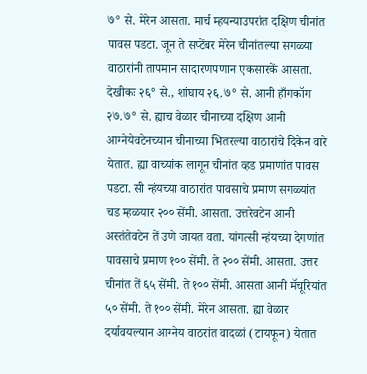७° से. मेरेन आसता. मार्च म्हयन्याउपरांत दक्षिण चीनांत पावस पडटा. जून ते सप्टेंबर मेरेन चीनांतल्या सगळ्या वाठारांनी तापमान सादारणपणान एकसारकें आसता. देखीकः २६° से., शांघाय २६.७° से. आनी हाँगकॉग २७.७° से. ह्याच वेळार चीनाच्या दक्षिण आनी आग्नेयेवटेनच्यान चीनाच्या भितरल्या वाठारांचे दिकेन वारे येतात. ह्या वाच्यांक लागून चीनांत व्हड प्रमाणांत पावस पडटा. सी न्हंयच्या वाठारांत पावसाचे प्रमाण सगळ्यांत चड म्हळयार २०० सेंमी. आसता. उत्तरेवटेन आनी अस्तंतेवटेन तें उणे जायत वता. यांगत्सी न्हंयच्या देगणांत पावसाचे प्रमाण १०० सेंमी. ते २०० सेंमी. आसता. उत्तर चीनांत तें ६५ सेंमी. ते १०० सेंमी. आसता आनी मॅचूरियांत ५० सेंमी. ते १०० सेंमी. मेरेन आसता. ह्या वेळार दर्यावयल्यान आग्नेय वाठरांत वादळां (टायफून) येतात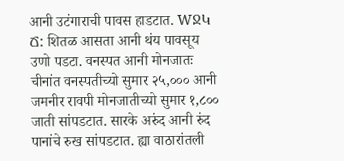आनी उटंगाराची पावस हाडटात. WՋԿ Ճ: शितळ आसता आनी थंय पावसूय उणो पडटा. वनस्पत आनी मोनजातः चीनांत वनस्पतीच्यो सुमार २५,००० आनी जमनीर रावपी मोनजातीच्यो सुमार १,८०० जाती सांपडटात. सारके अरुंद आनी रुंद पानांचे रुख सांपडटात. ह्या वाठारांतली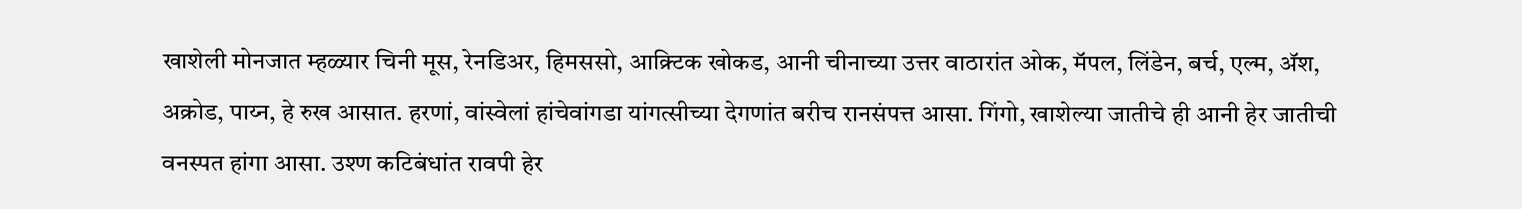खाशेली मोनजात म्हळ्यार चिनी मूस, रेनडिअर, हिमससो, आक्र्टिक खोकड, आनी चीनाच्या उत्तर वाठारांत ओक, मॅपल, लिंडेन, बर्च, एल्म, ॲश, अक्रोड, पाय्न, हे रुख आसात. हरणां, वांस्वेलां हांचेवांगडा यांगत्सीच्या देगणांत बरीच रानसंपत्त आसा. गिंगो, खाशेल्या जातीचे ही आनी हेर जातीची वनस्पत हांगा आसा. उश्ण कटिबंधांत रावपी हेर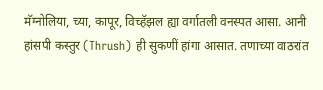मॅग्नोलिया, च्या, कापूर, विच्हॅझल ह्या वर्गातली वनस्पत आसा. आनी हांसपी कस्तुर (Thrush) ही सुकणीं हांगा आसात. तणाच्या वाठरांत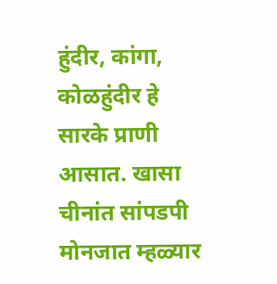हुंदीर, कांगा, कोळहुंदीर हे सारके प्राणी आसात. खासा चीनांत सांपडपी मोनजात म्हळ्यार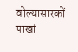वोल्यासारकों पाखां